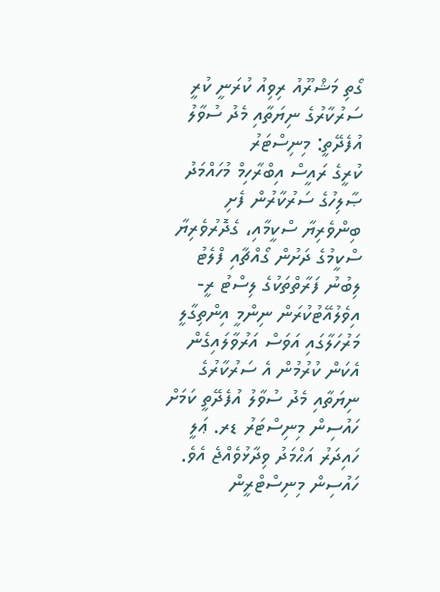ގޯތި މަޝްރޫއު ރިވިއު ކުރަނީ ކުރީ ސަރުކާރުގެ ނިޔަތާއި މެދު ސުވާލު އުފެދޭތީ: މިނިސްޓަރު
ކުރީގެ ރައީސް އިބްރާހިމް މުހައްމަދު ޞާލިހުގެ ސަރުކާރުން ފެށި ބިންވެރިޔާ ސްކީމާއި، ގެދޮރުވެރިޔާ ސްކީމުގެ ދަށުން ގޯއްޗާއި ފްލެޓު ލިބުނު ފަރާތްތަކުގެ ލިސްޓު ރީ-އިވެލުއޭޓުކުރަން ނިންމީ އިންތިގާލީ މަރުހަލާގައި އަވަސް އަރުވާލައިގެން އެކަން ކުރުމުން އެ ސަރުކާރުގެ ނިޔަތާއި މެދު ސުވާލު އުފެދޭތީ ކަމަށް ހައުސިން މިނިސްޓަރު ޑރ. ޢަލީ ހައިދަރު އަޙްމަދު ވިދާޅުވެއްޖެ އެވެ.
ހައުސިން މިނިސްޓްރީން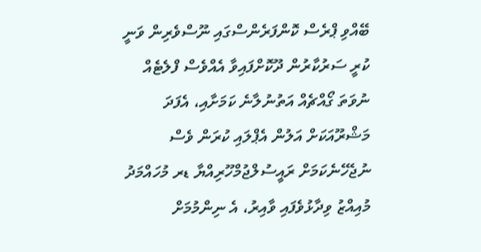ބޭއްވި ޕްރެސް ކޮންފަރެންސްގައި ނޫސްވެރިން ވަނީ ކުރީ ސަރުކާރުން ދޫކޮށްފައިވާ އެއްވެސް ފްލެޓެއް ނުވަތަ ގޯއްޗެއް އަތުނުލާނެ ކަމަށާއި، އެފަދަ މަޝްރޫއަކަށް އަލުން އެޕްލައި ކުރަން ވެސް ނުޖެހޭނެކަމަށް ރައީސުލްޖުމްހޫރިއްޔާ ޑރ މުހައްމަދު މުއިއްޒު ވިދާޅުވެފައި ވާއިރު، އެ ނިންމުމަށް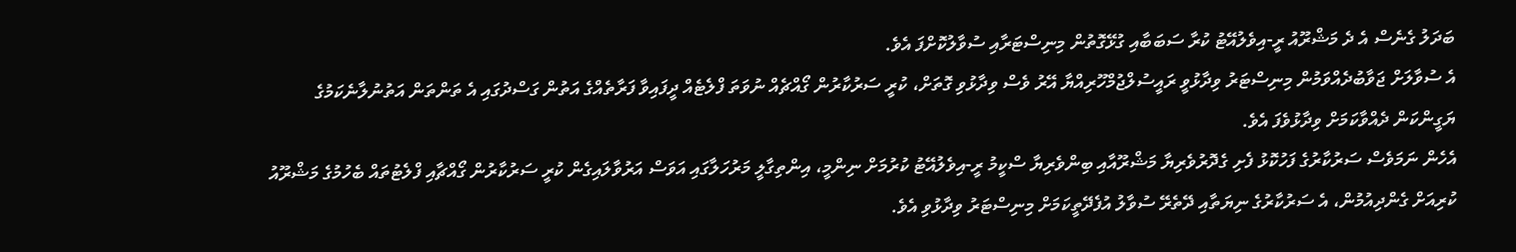ބަދަލު ގެނެސް އެ ދެ މަޝްރޫއު ރީ-އިވެލުއޭޓު ކުރާ ސަބަބާއި ގުޅޭގޮތުން މިނިސްޓަރާއި ސުވާލުކޮށްފަ އެވެ.
އެ ސުވާލަށް ޖަވާބުދެއްވަމުން މިނިސްޓަރު ވިދާޅުވީ ރައީސުލްޖުމްހޫރިއްޔާ އޭރު ވެސް ވިދާޅުވި ގޮތަށް، ކުރީ ސަރުކާރުން ގޯއްޗެއް ނުވަތަ ފްލެޓެއް ދީފައިވާ ފަރާތެއްގެ އަތުން ގަސްދުގައި އެ ތަންތަން އަތުނުލާނެކަމުގެ ޔަގީންކަން ދެއްވާކަމަށް ވިދާޅުވެފަ އެވެ.
އެހެން ނަމަވެސް ސަރުކާރުގެ ފަހުކޮޅު ފެށި ގެދޮރުވެރިޔާ މަޝްރޫއާއި ބިންވެރިޔާ ސްކީމު ރީ-އިވެލުއޭޓު ކުރުމަށް ނިންމީ، އިންތިގާލީ މަރުހަލާގައި އަވަސް އަރުވާލައިގެން ކުރީ ސަރުކާރުން ގޯއްޗާއި ފްލެޓުތައް ބެހުމުގެ މަޝްރޫއު ކުރިއަށް ގެންދިއުމުން، އެ ސަރުކާރުގެ ނިޔަތާއި ދޭތެރޭ ސުވާލު އުފެދޭތީކަމަށް މިނިސްޓަރު ވިދާޅުވި އެވެ.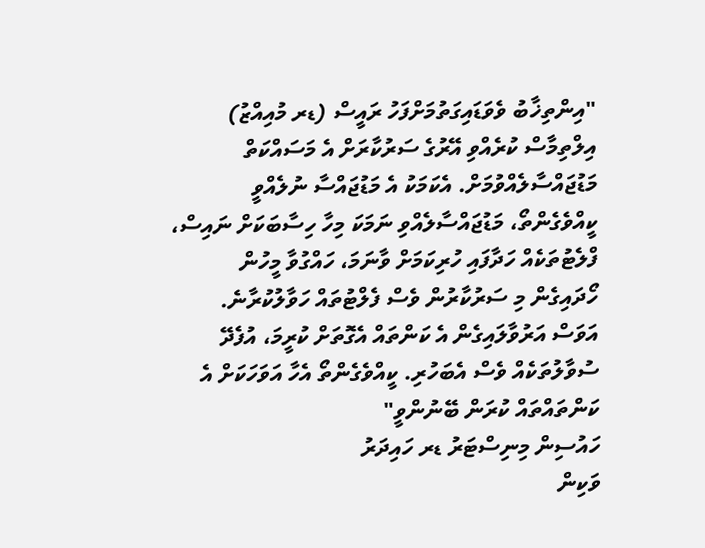"އިންތިޚާބު ވެވަޑައިގަތުމަށްފަހު ރައީސް (ޑރ މުއިއްޒު) އިލްތިމާސް ކުރެއްވި އޭރުގެ ސަރުކާރަށް އެ މަސައްކަތް މަޑުޖައްސާލެއްވުމަށް. އެކަމަކު އެ މަޑުޖައްސާ ނުލެއްވީ ކީއްވެގެންތޯ، މަޑުޖައްސާލެއްވި ނަމަކަ މިހާ ހިސާބަކަށް ނައިސް، ފްލެޓުތަކެއް ހަދާފައި ހުރިކަމަށް ވާނަމަ، ހައްގުވާ މީހުން ހޯދައިގެން މި ސަރުކާރުން ވެސް ފެލްޓުތައް ހަވާލުކުރާނެ. އަވަސް އަރުވާލައިގެން އެ ކަންތައް އެގޮތަށް ކުރީމަ، އުފެދޭ ސުވާލުތަކެއް ވެސް އެބަހުރި. ކީއްވެގެންތޯ އެހާ އަވަހަކަށް އެ ކަންތައްތައް ކުރަން ބޭނުންވީ"
ހައުސިން މިނިސްޓަރު ޑރ ހައިދަރު
ވަކިން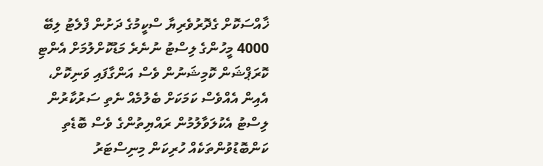ޚާއްސަކޮށް ގެދޮރުވެރިޔާ ސްކީމުގެ ދަށުން ފްލެޓު ލިބޭ 4000 މީހުންގެ ލިސްޓު ނުނެރެ މަޑުކޮށްލުމަށް އެންޓި ކޮރަޕްޝަން ކޮމިޝަނުން ވެސް އަންގާފައި ވަނިކޮށް، އެއިން އެއްވެސް ކަމަކަށް ބެލުމެއް ނެތި ސަރުކާރުން ލިސްޓު އެކުލަވާލުމުން ރައްޔިތުންގެ ވެސް ބޮޑެތި ކަންބޮޑުވުންތަކެއް ހުރިކަން މިނިސްޓަރު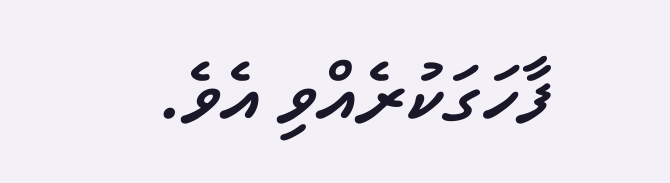ފާހަގަކުރެއްވި އެވެ.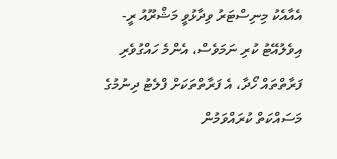އެއާއެކު މިނިސްޓަރު ވިދާޅުވީ މަޝްރޫއު ރީ-އިވެލުއޭޓު ކުރި ނަމަވެސް، އެންމެ ހައްގުވެރި ފަރާތްތައް ހޯދާ، އެ ފަރާތްތަކަށް ފްލެޓު ދިނުމުގެ މަސައްކަތް ކުރައްވަމުން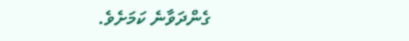ގެންދަވާނެ ކަމަށެވެ.